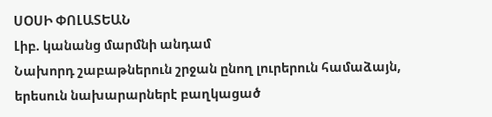ՍՕՍԻ ՓՈԼԱՏԵԱՆ
Լիբ. կանանց մարմնի անդամ
Նախորդ շաբաթներուն շրջան ընող լուրերուն համաձայն, երեսուն նախարարներէ բաղկացած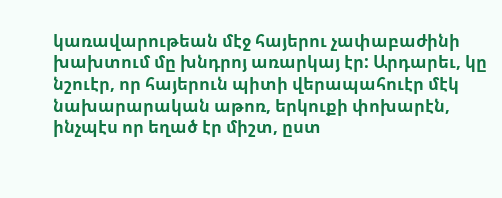կառավարութեան մէջ հայերու չափաբաժինի խախտում մը խնդրոյ առարկայ էր: Արդարեւ, կը նշուէր, որ հայերուն պիտի վերապահուէր մէկ նախարարական աթոռ, երկուքի փոխարէն, ինչպէս որ եղած էր միշտ, ըստ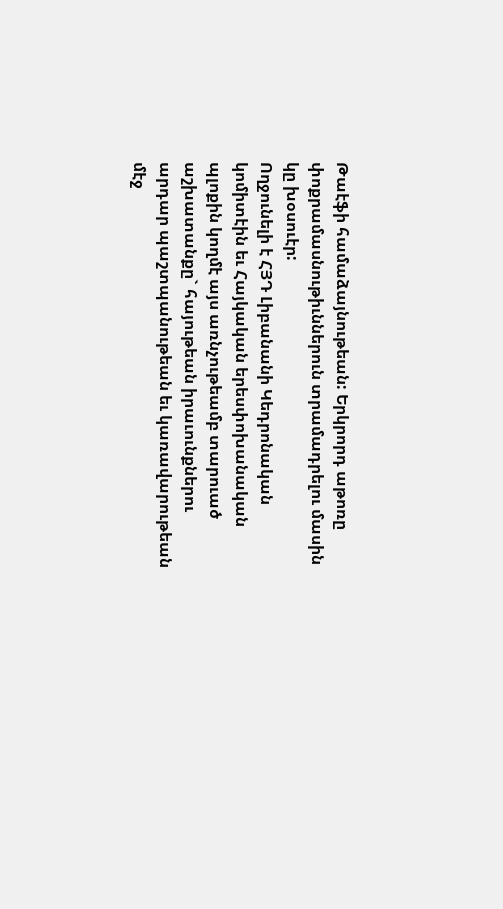Թաէֆի համաձայնութեան: Երկրորդ աթոռը փոքրամասնութիւններուն տրամադրելու մասին կը խօսուէր:
Ողջունելի է ՀՅԴ Լիբանանի Կեդրոնական կոմիտէին եւ Հայկական երեսփոխանական պլոքին կողմէ այս առնչութեամբ տարուած աշխատանքը` հայութեան իրաւունքներու արդար պաշտպանութեան եւ կառավարութեան մէջ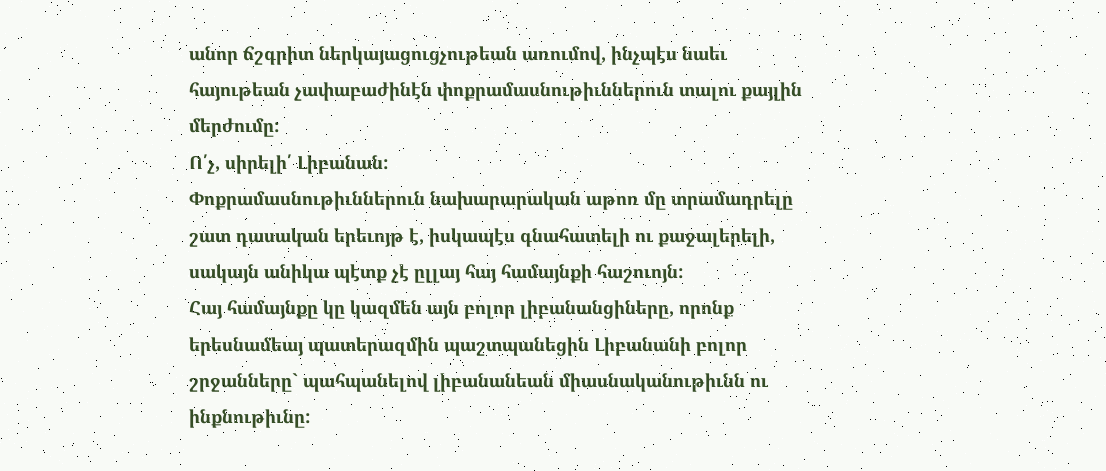անոր ճշգրիտ ներկայացուցչութեան առումով, ինչպէս նաեւ հայութեան չափաբաժինէն փոքրամասնութիւններուն տալու քայլին մերժումը:
Ո՛չ, սիրելի՛ Լիբանան:
Փոքրամասնութիւններուն նախարարական աթոռ մը տրամադրելը շատ դասական երեւոյթ է, իսկապէս գնահատելի ու քաջալերելի, սակայն անիկա պէտք չէ ըլլայ հայ համայնքի հաշուոյն:
Հայ համայնքը կը կազմեն այն բոլոր լիբանանցիները, որոնք երեսնամեայ պատերազմին պաշտպանեցին Լիբանանի բոլոր շրջանները` պահպանելով լիբանանեան միասնականութիւնն ու ինքնութիւնը: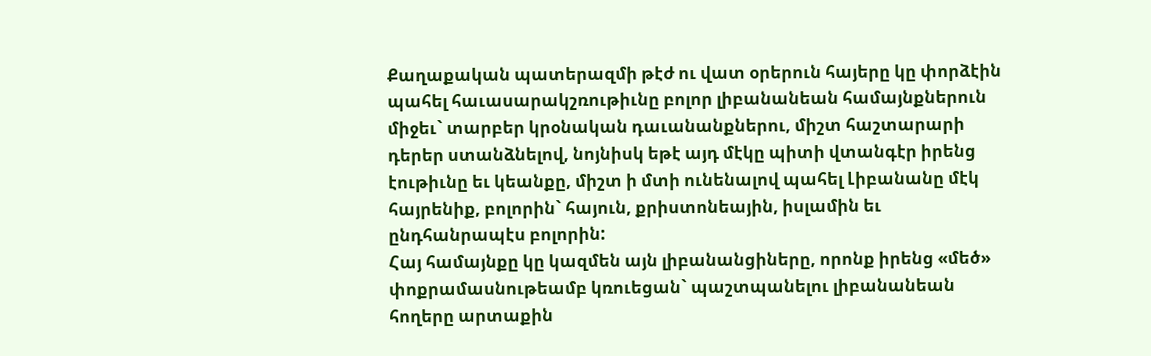Քաղաքական պատերազմի թէժ ու վատ օրերուն հայերը կը փորձէին պահել հաւասարակշռութիւնը բոլոր լիբանանեան համայնքներուն միջեւ` տարբեր կրօնական դաւանանքներու, միշտ հաշտարարի դերեր ստանձնելով, նոյնիսկ եթէ այդ մէկը պիտի վտանգէր իրենց էութիւնը եւ կեանքը, միշտ ի մտի ունենալով պահել Լիբանանը մէկ հայրենիք, բոլորին` հայուն, քրիստոնեային, իսլամին եւ ընդհանրապէս բոլորին:
Հայ համայնքը կը կազմեն այն լիբանանցիները, որոնք իրենց «մեծ» փոքրամասնութեամբ կռուեցան` պաշտպանելու լիբանանեան հողերը արտաքին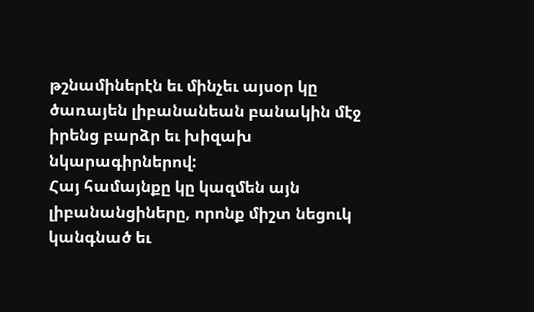թշնամիներէն եւ մինչեւ այսօր կը ծառայեն լիբանանեան բանակին մէջ իրենց բարձր եւ խիզախ նկարագիրներով:
Հայ համայնքը կը կազմեն այն լիբանանցիները, որոնք միշտ նեցուկ կանգնած եւ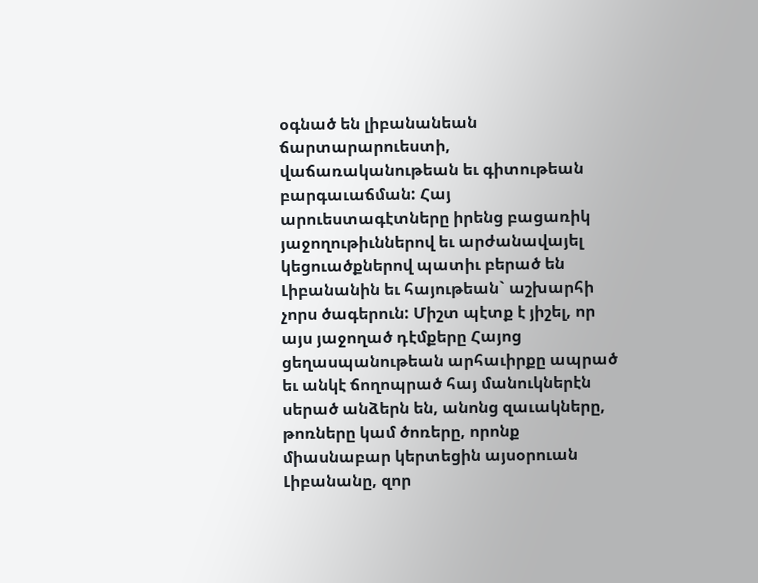օգնած են լիբանանեան ճարտարարուեստի, վաճառականութեան եւ գիտութեան բարգաւաճման: Հայ արուեստագէտները իրենց բացառիկ յաջողութիւններով եւ արժանավայել կեցուածքներով պատիւ բերած են Լիբանանին եւ հայութեան` աշխարհի չորս ծագերուն: Միշտ պէտք է յիշել, որ այս յաջողած դէմքերը Հայոց ցեղասպանութեան արհաւիրքը ապրած եւ անկէ ճողոպրած հայ մանուկներէն սերած անձերն են, անոնց զաւակները, թոռները կամ ծոռերը, որոնք միասնաբար կերտեցին այսօրուան Լիբանանը, զոր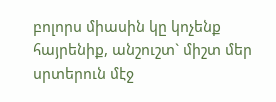բոլորս միասին կը կոչենք հայրենիք, անշուշտ` միշտ մեր սրտերուն մէջ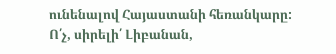ունենալով Հայաստանի հեռանկարը:
Ո՛չ, սիրելի՛ Լիբանան,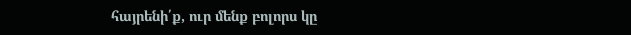հայրենի՛ք, ուր մենք բոլորս կը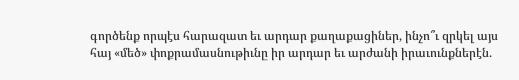գործենք որպէս հարազատ եւ արդար քաղաքացիներ, ինչո՞ւ զրկել այս հայ «մեծ» փոքրամասնութիւնը իր արդար եւ արժանի իրաւունքներէն.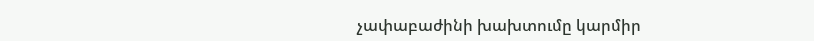չափաբաժինի խախտումը կարմիր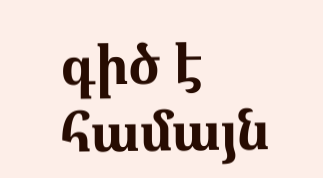գիծ է համայն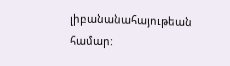լիբանանահայութեան համար: